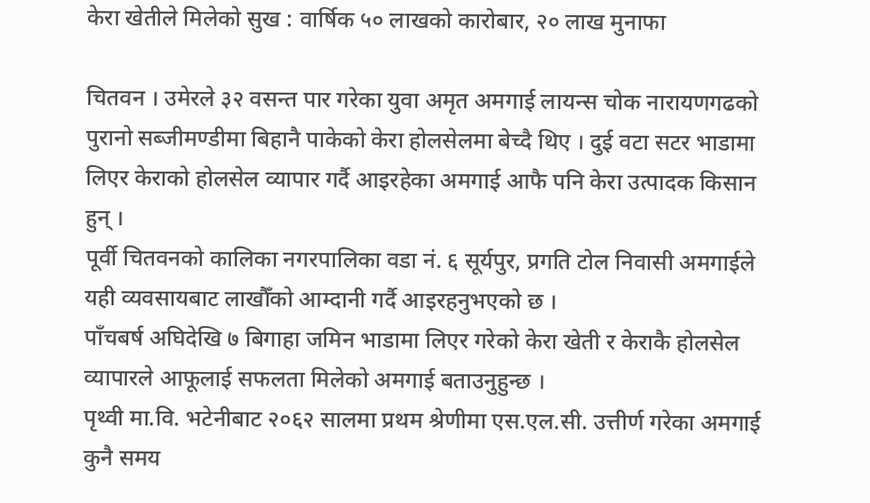केरा खेतीले मिलेको सुख : वार्षिक ५० लाखको कारोबार, २० लाख मुनाफा

चितवन । उमेरले ३२ वसन्त पार गरेका युवा अमृत अमगाई लायन्स चोक नारायणगढको पुरानो सब्जीमण्डीमा बिहानै पाकेको केरा होलसेलमा बेच्दै थिए । दुई वटा सटर भाडामा लिएर केराको होलसेल व्यापार गर्दै आइरहेका अमगाई आफै पनि केरा उत्पादक किसान हुन् ।
पूर्वी चितवनको कालिका नगरपालिका वडा नं. ६ सूर्यपुर, प्रगति टोल निवासी अमगाईले यही व्यवसायबाट लाखौँको आम्दानी गर्दै आइरहनुभएको छ ।
पाँचबर्ष अघिदेखि ७ बिगाहा जमिन भाडामा लिएर गरेको केरा खेती र केराकै होलसेल व्यापारले आफूलाई सफलता मिलेको अमगाई बताउनुहुन्छ ।
पृथ्वी मा.वि. भटेनीबाट २०६२ सालमा प्रथम श्रेणीमा एस.एल.सी. उत्तीर्ण गरेका अमगाई कुनै समय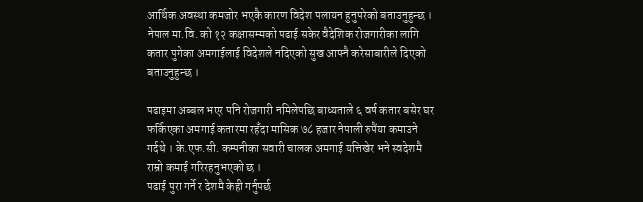आर्थिक अवस्था कमजोर भएकै कारण विदेश पलायन हुनुपरेको बताउनुहुन्छ ।
नेपाल मा.वि. को १२ कक्षासम्मको पढाई सकेर वैदेशिक रोजगारीका लागि कतार पुगेका अमगाईलाई विदेशले नदिएको सुख आफ्नै करेसाबारीले दिएको बताउनुहुन्छ ।

पढाइमा अब्बल भएर पनि रोजगारी नमिलेपछि बाध्यताले ६ वर्ष कतार बसेर घर फर्किएका अमगाई कतारमा रहँदा मासिक ७८ हजार नेपाली रुपैंया कमाउने गर्दथे । के.एफ.सी. कम्पनीका सवारी चालक अमगाई यत्तिखेर भने स्वदेशमै राम्रो कमाई गरिरहनुभएको छ ।
पढाई पुरा गर्ने र देशमै केही गर्नुपर्छ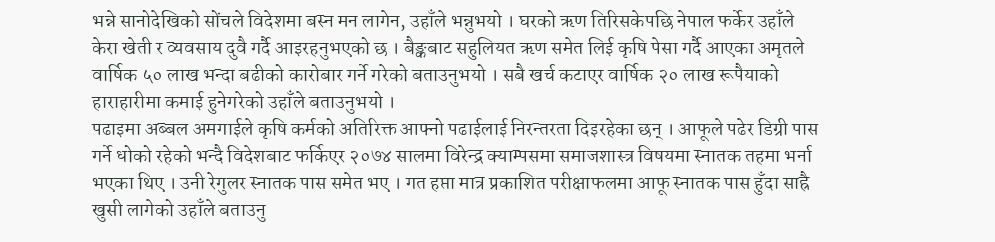भन्ने सानोदेखिको सोंचले विदेशमा बस्न मन लागेन, उहाँले भन्नुभयो । घरको ऋण तिरिसकेपछि नेपाल फर्केर उहाँले केरा खेती र व्यवसाय दुवै गर्दै आइरहनुभएको छ । बैङ्कबाट सहुलियत ऋण समेत लिई कृषि पेसा गर्दै आएका अमृतले वार्षिक ५० लाख भन्दा बढीको कारोबार गर्ने गरेको बताउनुभयो । सबै खर्च कटाएर वार्षिक २० लाख रूपैयाको हाराहारीमा कमाई हुनेगरेको उहाँले बताउनुभयो ।
पढाइमा अब्बल अमगाईले कृषि कर्मको अतिरिक्त आफ्नो पढाईलाई निरन्तरता दिइरहेका छन् । आफूले पढेर डिग्री पास गर्ने धोको रहेको भन्दै विदेशबाट फर्किएर २०७४ सालमा विरेन्द्र क्याम्पसमा समाजशास्त्र विषयमा स्नातक तहमा भर्ना भएका थिए । उनी रेगुलर स्नातक पास समेत भए । गत हप्ता मात्र प्रकाशित परीक्षाफलमा आफू स्नातक पास हुँदा साह्रै खुसी लागेको उहाँले बताउनु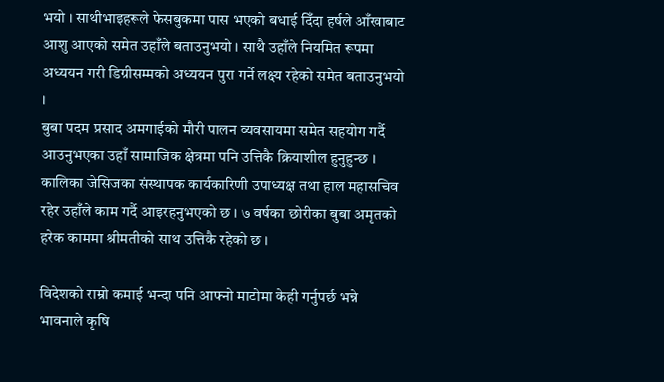भयो । साथीभाइहरूले फेसबुकमा पास भएको बधाई दिँदा हर्षले आँखाबाट आशु आएको समेत उहाँले बताउनुभयो । साथै उहाँले नियमित रूपमा अध्ययन गरी डिग्रीसम्मको अध्ययन पुरा गर्ने लक्ष्य रहेको समेत बताउनुभयो ।
बुबा पदम प्रसाद अमगाईको मौरी पालन व्यवसायमा समेत सहयोग गर्दै आउनुभएका उहाँ सामाजिक क्षेत्रमा पनि उत्तिकै क्रियाशील हुनुहुन्छ । कालिका जेसिजका संस्थापक कार्यकारिणी उपाध्यक्ष तथा हाल महासचिव रहेर उहाँले काम गर्दै आइरहनुभएको छ । ७ वर्षका छोरीका बुबा अमृतको हरेक काममा श्रीमतीको साथ उत्तिकै रहेको छ ।

विदेशको राम्रो कमाई भन्दा पनि आफ्नो माटोमा केही गर्नुपर्छ भन्ने भावनाले कृषि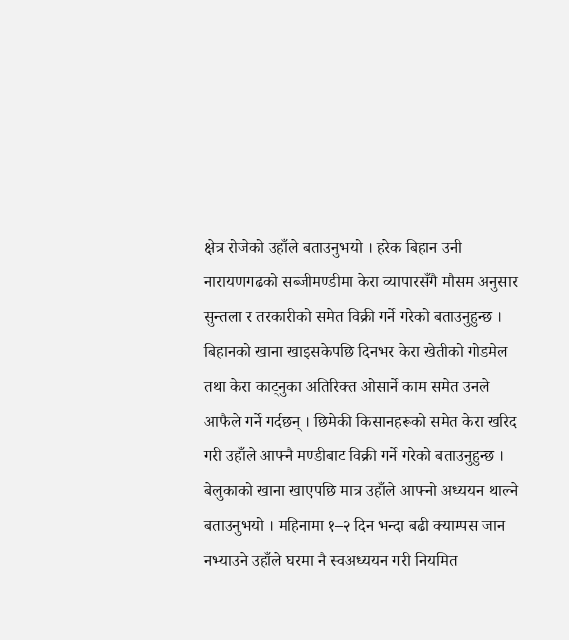क्षेत्र रोजेको उहाँले बताउनुभयो । हरेक बिहान उनी नारायणगढको सब्जीमण्डीमा केरा व्यापारसँगै मौसम अनुसार सुन्तला र तरकारीको समेत विक्री गर्ने गरेको बताउनुहुन्छ । बिहानको खाना खाइसकेपछि दिनभर केरा खेतीको गोडमेल तथा केरा काट्नुका अतिरिक्त ओसार्ने काम समेत उनले आफैले गर्ने गर्दछन् । छिमेकी किसानहरूको समेत केरा खरिद गरी उहाँले आफ्नै मण्डीबाट विक्री गर्ने गरेको बताउनुहुन्छ । बेलुकाको खाना खाएपछि मात्र उहाँले आफ्नो अध्ययन थाल्ने बताउनुभयो । महिनामा १–२ दिन भन्दा बढी क्याम्पस जान नभ्याउने उहाँले घरमा नै स्वअध्ययन गरी नियमित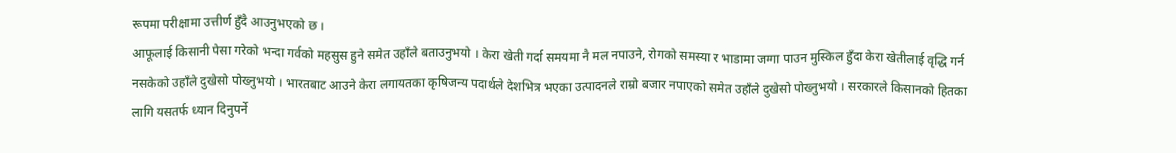रूपमा परीक्षामा उत्तीर्ण हुँदै आउनुभएको छ ।
आफूलाई किसानी पेसा गरेको भन्दा गर्वको महसुस हुने समेत उहाँले बताउनुभयो । केरा खेती गर्दा समयमा नै मल नपाउने, रोगको समस्या र भाडामा जग्गा पाउन मुस्किल हुँदा केरा खेतीलाई वृद्धि गर्न नसकेको उहाँले दुखेसो पोख्नुभयो । भारतबाट आउने केरा लगायतका कृषिजन्य पदार्थले देशभित्र भएका उत्पादनले राम्रो बजार नपाएको समेत उहाँले दुखेसो पोख्नुभयो । सरकारले किसानको हितका लागि यसतर्फ ध्यान दिनुपर्ने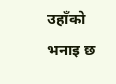उहाँको भनाइ छ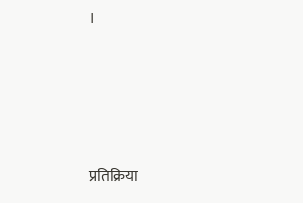।








प्रतिक्रिया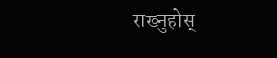राख्नुहोस्